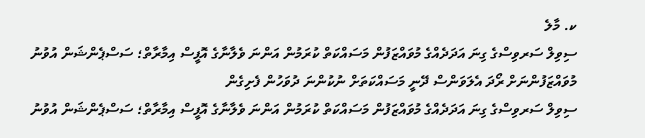ކ. މާލެ
ސިވިލް ސަރވިސްގެ ގިނަ އަދަދެއްގެ މުވައްޒަފުން މަސައްކަތް ކުރަމުން އަންނަ ވެލާނާގެ އޮފީސް އިމާރާތް؛ ސަސްޕެންޝަން އުވުނު މުވައްޒަފުންނަށް ރޯދަ އެލަވަންސް ދޭނީ މަސައްކަތަށް ނުކުންނަ ދުވަހުން ފެށިގެން
ސިވިލް ސަރވިސްގެ ގިނަ އަދަދެއްގެ މުވައްޒަފުން މަސައްކަތް ކުރަމުން އަންނަ ވެލާނާގެ އޮފީސް އިމާރާތް؛ ސަސްޕެންޝަން އުވުނު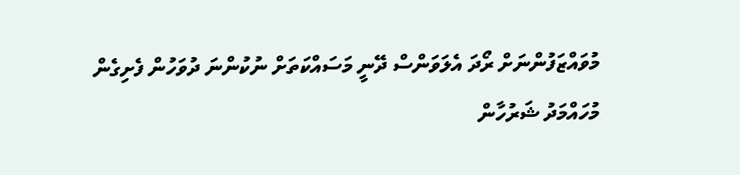މުވައްޒަފުންނަށް ރޯދަ އެލަވަންސް ދޭނީ މަސައްކަތަށް ނުކުންނަ ދުވަހުން ފެށިގެން
މުހައްމަދު ޝަރުހާން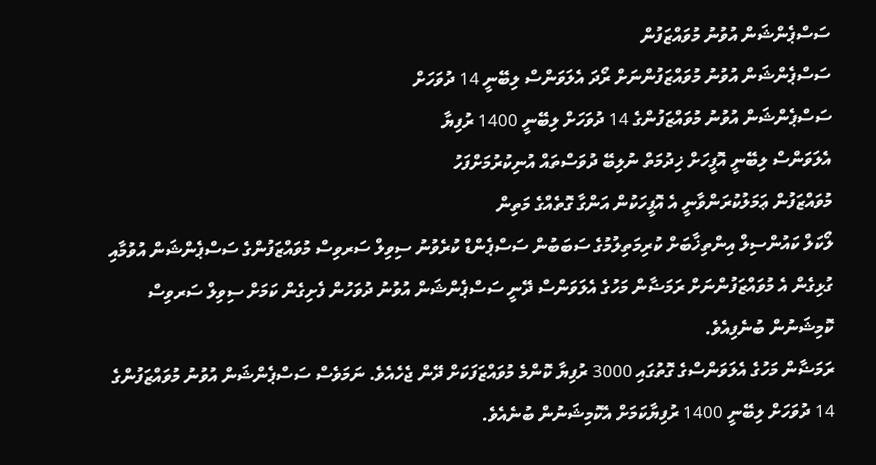ސަސްޕެންޝަން އުވުނު މުވައްޒަފުން
ސަސްޕެންޝަން އުވުނު މުވައްޒަފުންނަށް ރޯދަ އެލަވަންސް ލިބޭނީ 14 ދުވަހަށް
ސަސްޕެންޝަން އުވުނު މުވައްޒަފުންގެ 14 ދުވަހަށް ލިބޭނީ 1400 ރުފިޔާ
އެލަވަންސް ލިބޭނީ އޮފީހަށް ޚިދުމަތް ނުލިބޭ ދުވަސްތައް އުނިކުރުމަށްފަހު
މުވައްޒަފުން ޢަމަލުކުރަންވާނީ އެ އޮފީހަކުން އަންގާ ގޮތެއްގެ މަތިން
ލޯކަލް ކައުންސިލް އިންތިޚާބަށް ކުރިމަތިލުމުގެ ސަބަބުން ސަސްޕެންޑް ކުރެވުނު ސިވިލް ސަރވިސް މުވައްޒަފުންގެ ސަސްޕެންޝަން އުވުމާއި ގުޅިގެން އެ މުވައްޒަފުންނަށް ރަމަޟާން މަހުގެ އެލަވަންސް ދޭނީ ސަސްޕެންޝަން އުވުނު ދުވަހުން ފެށިގެން ކަމަށް ސިވިލް ސަރވިސް ކޮމިޝަނުން ބުނެފިއެވެ.
ރަމަޟާން މަހުގެ އެލަވަންސްގެ ގޮތުގައި 3000 ރުފިޔާ ކޮންމެ މުވައްޒަފަކަށް ދޭން ޖެހެއެވެ. ނަމަވެސް ސަސްޕެންޝަން އުވުނު މުވައްޒަފުންގެ 14 ދުވަހަށް ލިބޭނީ 1400 ރުފިޔާކަމަށް އެކޮމިޝަނުން ބުނެއެވެ.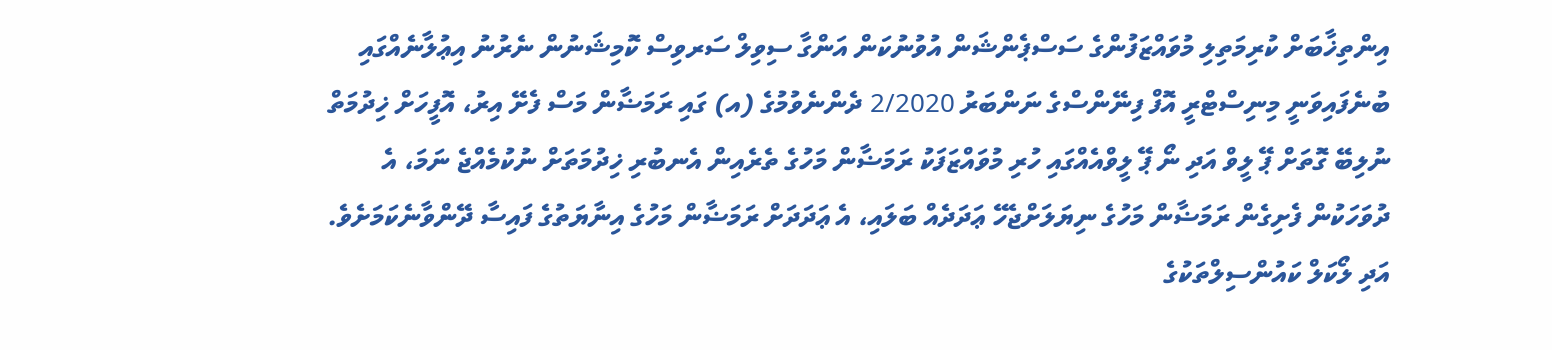އިންތިޚާބަށް ކުރިމަތިލި މުވައްޒަފުންގެ ސަސްޕެންޝަން އުވުނުކަން އަންގާ ސިވިލް ސަރވިސް ކޮމިޝަނުން ނެރުނު އިޢުލާނެއްގައި ބުނެފައިވަނީ މިނިސްޓްރީ އޮފް ފިނޭންސްގެ ނަންބަރު 2/2020 ދެންނެވުމުގެ (އ) ގައި ރަމަޟާން މަސް ފެށޭ އިރު، އޮފީހަށް ޚިދުމަތް ނުލިބޭ ގޮތަށް ޕޭ ލީވް އަދި ނޯ ޕޭ ލީވްއެއްގައި ހުރި މުވައްޒަފަކު ރަމަޟާން މަހުގެ ތެރެއިން އެނބުރި ޚިދުމަތަށް ނުކުމެއްޖެ ނަމަ، އެ ދުވަހަކުން ފެށިގެން ރަމަޟާން މަހުގެ ނިޔަލަށްޖެހޭ ޢަދަދެއް ބަލައި، އެ ޢަދަދަށް ރަމަޟާން މަހުގެ އިނާޔަތުގެ ފައިސާ ދޭންވާނެކަމަށެވެ.
އަދި ލޯކަލް ކައުންސިލްތަކުގެ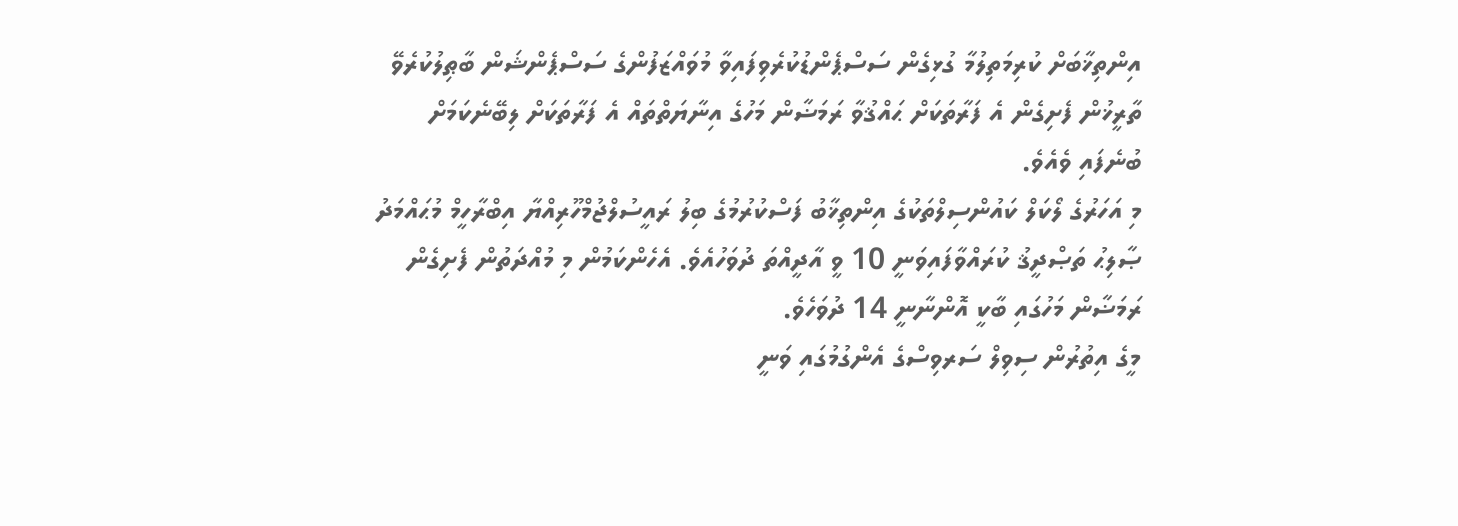އިންތިޚާބަށް ކުރިމަތިލުމާ ގުޅިގެން ސަސްޕެންޑުކުރެވިފައިވާ މުވައްޒަފުންގެ ސަސްޕެންޝަން ބާޠިލުކުރެވޭ ތާރީޚުން ފެށިގެން އެ ފަރާތަކަށް ޙައްޤުވާ ރަމަޟާން މަހުގެ އިނާޔަތްތައް އެ ފަރާތަކަށް ލިބޭނެކަމަށް ބުނެފައި ވެއެވެ.
މި އަހަރުގެ ލޯކަލް ކައުންސިލްތަކުގެ އިންތިޚާބު ފަސްކުރުމުގެ ބިލު ރައީސުލްޖުމްހޫރިއްޔާ އިބްރާހީމް މުޙައްމަދު ޞާލިޙު ތަޞްދީޤު ކުރައްވާފައިވަނީ 10 ވީ އާދީއްތަ ދުވަހުއެވެ. އެހެންކަމުން މި މުއްދަތުން ފެށިގެން ރަމަޟާން މަހުގައި ބާކީ އޮންނާނީ 14 ދުވަހެވެ.
މީގެ އިތުރުން ސިވިލް ސަރވިސްގެ އެންގުމުގައި ވަނީ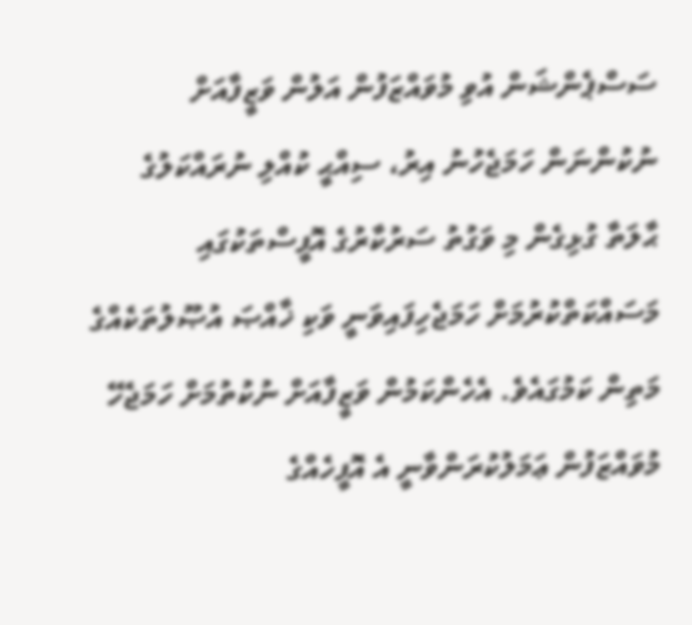ސަސްޕެންޝަން އުވި މުވައްޒަފުން އަލުން ވަޒީފާއަށް ނުކުންނަން ހަމަޖެހުނު އިރު، ސިއްޙީ ކުއްލި ނުރައްކަލުގެ ޙާލަތާ ގުޅިގެން މި ވަގުތު ސަރުކާރުގެ އޮފީސްތަކުގައި މަސައްކަތްކުރުމަށް ހަމަޖެހިފައިވަނީ ވަކި ޚާއްޞަ އުޞޫލުތަކެއްގެ މަތިން ކަމުގައެވެ. އެހެންކަމުން ވަޒީފާއަށް ނުކުތުމަށް ހަމަޖެހޭ މުވައްޒަފުން ޢަމަލުކުރަންވާނީ އެ އޮފީހެއްގެ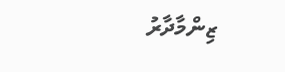ޒިންމާދާރު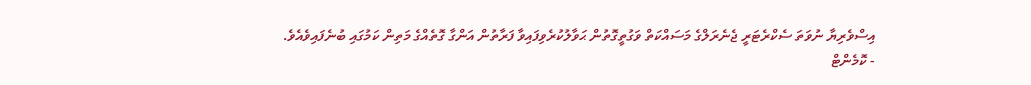އިސްވެރިޔާ ނުވަތަ ސެކްރެޓަރީ ޖެނެރަލްގެ މަސައްކަތް ވަގުތީގޮތުން ޙަވާލުކުރެވިފައިވާ ފަރާތުން އަންގާ ގޮތެއްގެ މަތިން ކަމުގައި ބުނެފައިވެއެވެ.
- ކޮމެންޓް